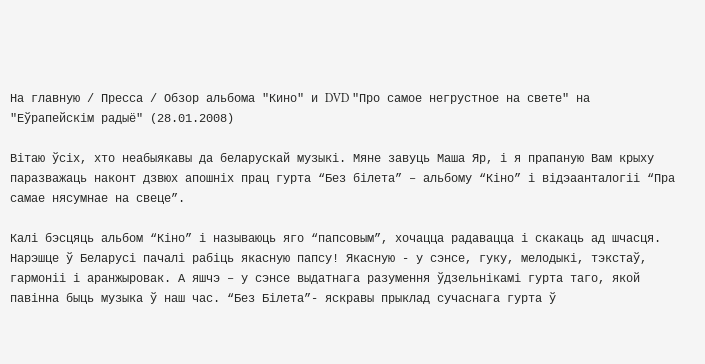На главную / Пресса / Обзор альбома "Кино" и DVD "Про самое негрустное на свете" на "Еўрапейскім радыё" (28.01.2008)

Вітаю ўсіх, хто неабыякавы да беларускай музыкі. Мяне завуць Маша Яр, і я прапаную Вам крыху паразважаць наконт дзвюх апошніх прац гурта “Без білета” – альбому “Кіно” і відэаанталогіі “Пра самае нясумнае на свеце”.

Калі бэсцяць альбом “Кіно” і называюць яго “папсовым”, хочацца радавацца і скакаць ад шчасця. Нарэшце ў Беларусі пачалі рабіць якасную папсу! Якасную - у сэнсе, гуку, мелодыкі, тэкстаў, гармоніі і аранжыровак. А яшчэ – у сэнсе выдатнага разумення ўдзельнікамі гурта таго, якой павінна быць музыка ў наш час. “Без Білета”- яскравы прыклад сучаснага гурта ў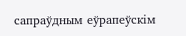сапраўдным еўрапеўскім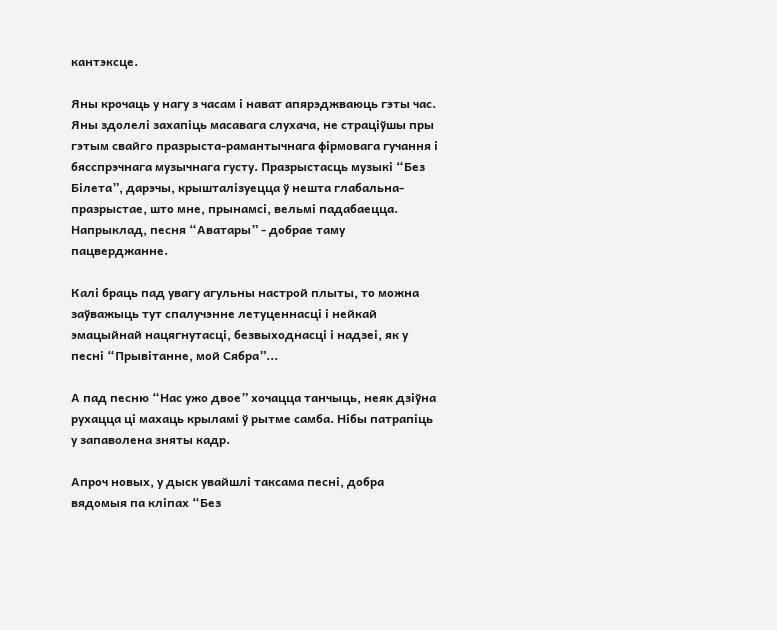кантэксце.

Яны крочаць у нагу з часам і нават апярэджваюць гэты час. Яны здолелі захапіць масавага слухача, не страціўшы пры гэтым свайго празрыста-рамантычнага фірмовага гучання і бясспрэчнага музычнага густу. Празрыстасць музыкі “Без Білета”, дарэчы, крышталізуецца ў нешта глабальна-празрыстае, што мне, прынамсі, вельмі падабаецца. Напрыклад, песня “Аватары” - добрае таму пацверджанне.

Калі браць пад увагу агульны настрой плыты, то можна заўважыць тут спалучэнне летуценнасці і нейкай эмацыйнай нацягнутасці, безвыходнасці і надзеі, як у песні “Прывітанне, мой Сябра”...

А пад песню “Нас ужо двое” хочацца танчыць, неяк дзіўна рухацца ці махаць крыламі ў рытме самба. Нібы патрапіць у запаволена зняты кадр.

Апроч новых, у дыск увайшлі таксама песні, добра вядомыя па кліпах “Без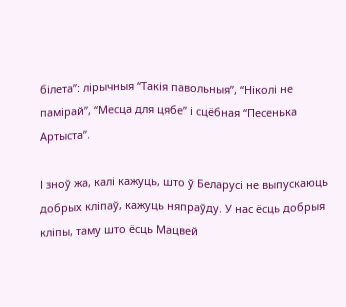білета”: лірычныя “Такія павольныя”, “Ніколі не памірай”, “Месца для цябе” і сцёбная “Песенька Артыста”.

І зноў жа, калі кажуць, што ў Беларусі не выпускаюць добрых кліпаў, кажуць няпраўду. У нас ёсць добрыя кліпы, таму што ёсць Мацвей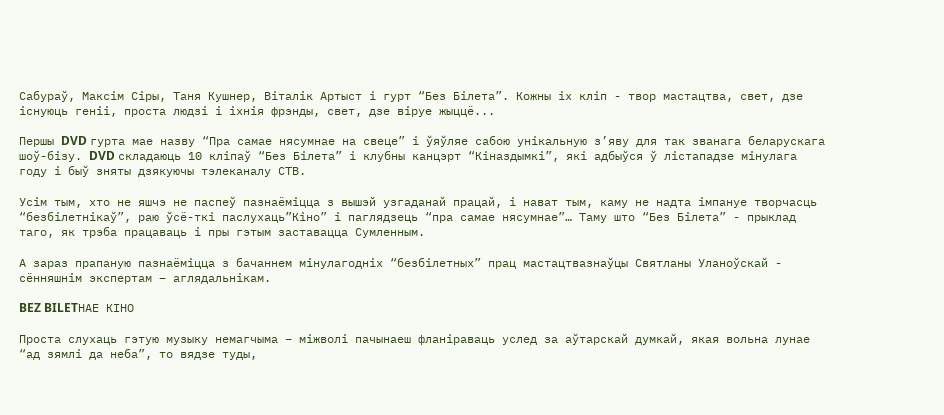Сабураў, Максім Сіры, Таня Кушнер, Віталік Артыст і гурт “Без Білета”. Кожны іх кліп - твор мастацтва, свет, дзе існуюць геніі, проста людзі і іхнія фрэнды, свет, дзе віруе жыццё...

Першы DVD гурта мае назву “Пра самае нясумнае на свеце” і ўяўляе сабою унікальную з’яву для так званага беларускага шоў-бізу. DVD складаюць 10 кліпаў “Без Білета” і клубны канцэрт “Кіназдымкі”, які адбыўся ў лістападзе мінулага году і быў зняты дзякуючы тэлеканалу СТВ.

Усім тым, хто не яшчэ не паспеў пазнаёміцца з вышэй узгаданай працай, і нават тым, каму не надта імпануе творчасць “безбілетнікаў”, раю ўсё-ткі паслухаць”Кіно” і паглядзець “пра самае нясумнае”… Таму што “Без Білета” - прыклад таго, як трэба працаваць і пры гэтым заставацца Сумленным.

А зараз прапаную пазнаёміцца з бачаннем мінулагодніх “безбілетных” прац мастацтвазнаўцы Святланы Уланоўскай - сённяшнім экспертам – аглядальнікам.

BEZ BILETНАЕ КІНО

Проста слухаць гэтую музыку немагчыма – міжволі пачынаеш фланіраваць услед за аўтарскай думкай, якая вольна лунае “ад зямлі да неба”, то вядзе туды,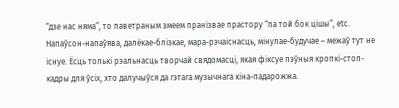“дзе нас няма”, то паветраным змеем пранізвае прастору “па той бок цішы”, etc. Напаўсон-напаўява, далёкае-блізкае, мара-рэчаіснасць, мінулае-будучае – межаў тут не існуе. Ёсць толькі рэальнасць творчай свядомасці, якая фіксуе пэўныя кропкі-стоп-кадры для ўсіх, хто далучыўся да гэтага музычнага кіна-падарожжа.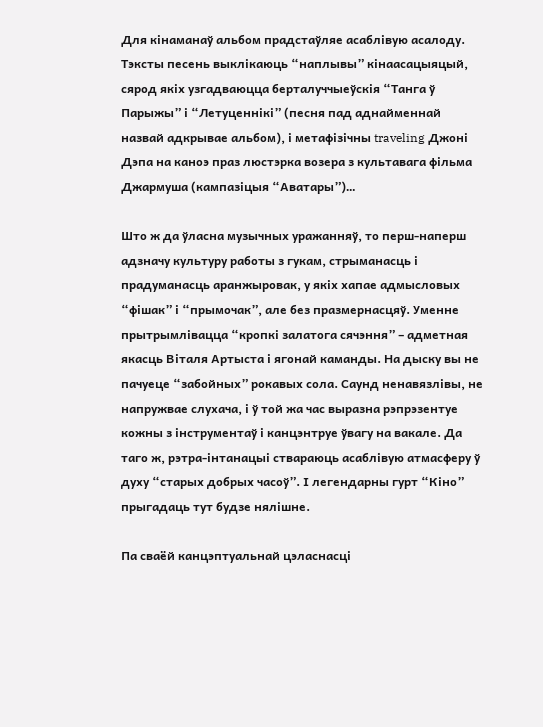Для кінаманаў альбом прадстаўляе асаблівую асалоду. Тэксты песень выклікаюць “наплывы” кінаасацыяцый, сярод якіх узгадваюцца берталуччыеўскія “Танга ў Парыжы” і “Летуценнікі” (песня пад аднайменнай назвай адкрывае альбом), і метафізічны traveling Джоні Дэпа на каноэ праз люстэрка возера з культавага фільма Джармуша (кампазіцыя “Аватары”)…

Што ж да ўласна музычных уражанняў, то перш-наперш адзначу культуру работы з гукам, стрыманасць і прадуманасць аранжыровак, у якіх хапае адмысловых “фішак” і “прымочак”, але без празмернасцяў. Уменне прытрымлівацца “кропкі залатога сячэння” – адметная якасць Віталя Артыста і ягонай каманды. На дыску вы не пачуеце “забойных” рокавых сола. Саунд ненавязлівы, не напружвае слухача, і ў той жа час выразна рэпрэзентуе кожны з інструментаў і канцэнтруе ўвагу на вакале. Да таго ж, рэтра-інтанацыі ствараюць асаблівую атмасферу ў духу “старых добрых часоў”. І легендарны гурт “Кіно” прыгадаць тут будзе нялішне.

Па сваёй канцэптуальнай цэласнасці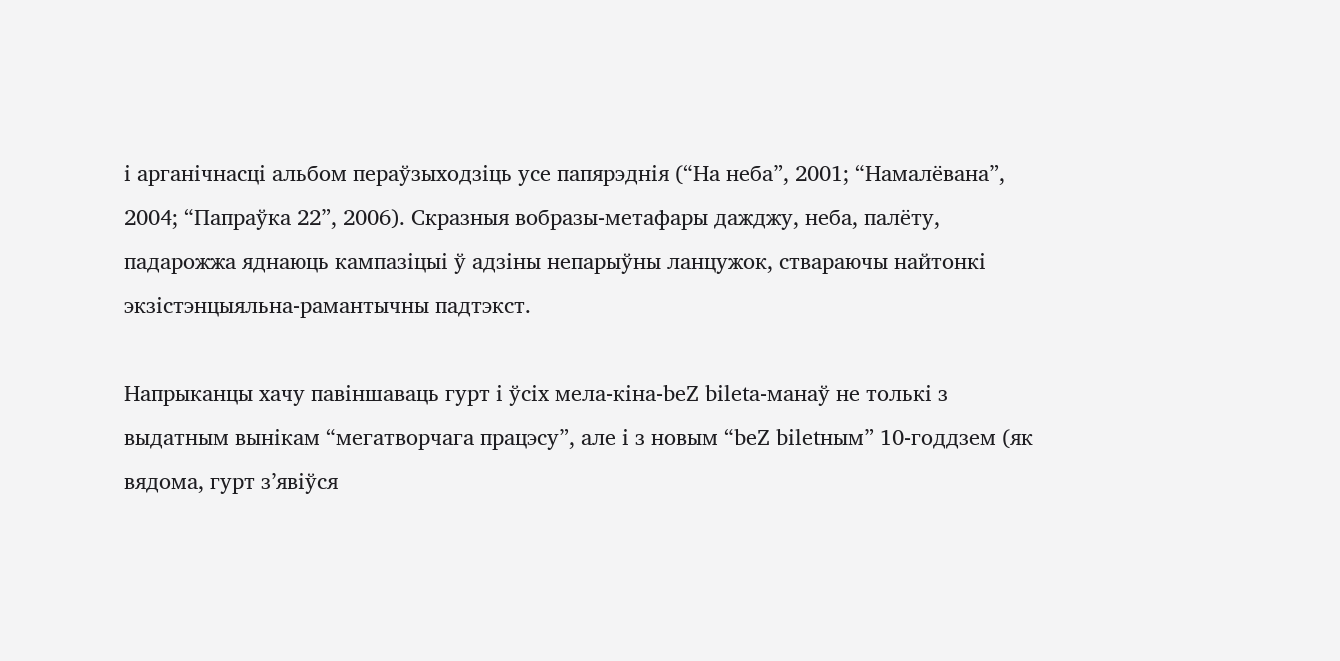і арганічнасці альбом пераўзыходзіць усе папярэднія (“На неба”, 2001; “Намалёвана”, 2004; “Папраўка 22”, 2006). Скразныя вобразы-метафары дажджу, неба, палёту, падарожжа яднаюць кампазіцыі ў адзіны непарыўны ланцужок, ствараючы найтонкі экзістэнцыяльна-рамантычны падтэкст.

Напрыканцы хачу павіншаваць гурт і ўсіх мела-кіна-beZ bileta-манаў не толькі з выдатным вынікам “мегатворчага працэсу”, але і з новым “beZ biletным” 10-годдзем (як вядома, гурт з’явіўся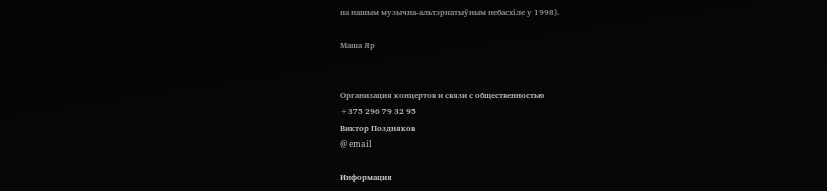на нашым музычна-альтэрнатыўным небасхіле у 1998).

Маша Яр


Организация концертов и связи с общественностью
+375 296 79 32 95
Виктор Поздняков
@ email

Информация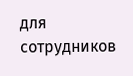для сотрудников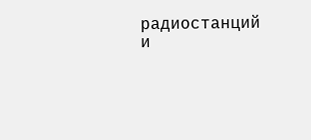радиостанций и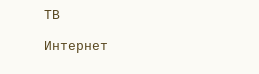ТВ

Интернет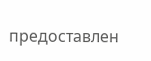предоставлен